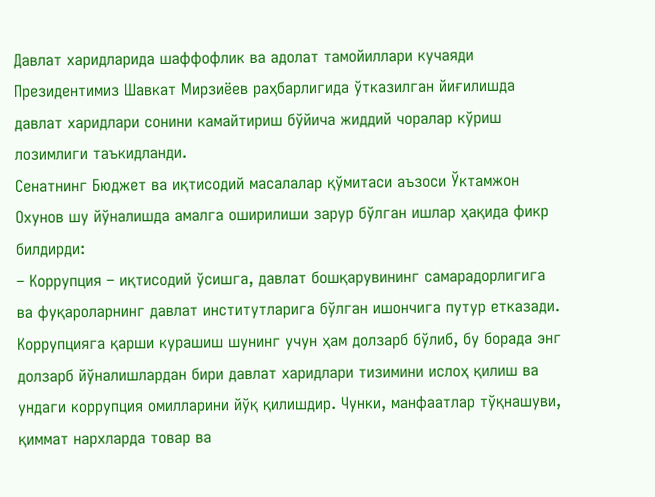Давлат харидларида шаффофлик ва адолат тамойиллари кучаяди
Президентимиз Шавкат Мирзиёев раҳбарлигида ўтказилган йиғилишда давлат харидлари сонини камайтириш бўйича жиддий чоралар кўриш лозимлиги таъкидланди.
Сенатнинг Бюджет ва иқтисодий масалалар қўмитаси аъзоси Ўктамжон Охунов шу йўналишда амалга оширилиши зарур бўлган ишлар ҳақида фикр билдирди:
– Коррупция – иқтисодий ўсишга, давлат бошқарувининг самарадорлигига ва фуқароларнинг давлат институтларига бўлган ишончига путур етказади. Коррупцияга қарши курашиш шунинг учун ҳам долзарб бўлиб, бу борада энг долзарб йўналишлардан бири давлат харидлари тизимини ислоҳ қилиш ва ундаги коррупция омилларини йўқ қилишдир. Чунки, манфаатлар тўқнашуви, қиммат нархларда товар ва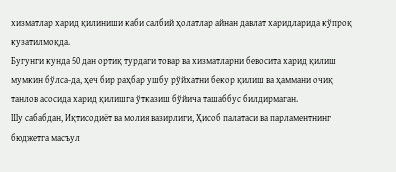хизматлар харид қилиниши каби салбий ҳолатлар айнан давлат харидларида кўпроқ кузатилмоқда.
Бугунги кунда 50 дан ортиқ турдаги товар ва хизматларни бевосита харид қилиш мумкин бўлса-да, ҳеч бир раҳбар ушбу рўйхатни бекор қилиш ва ҳаммани очиқ танлов асосида харид қилишга ўтказиш бўйича ташаббус билдирмаган.
Шу сабабдан, Иқтисодиёт ва молия вазирлиги, Ҳисоб палатаси ва парламентнинг бюджетга масъул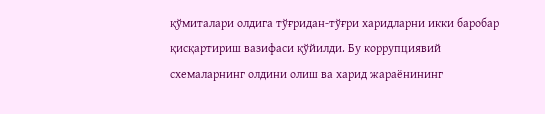қўмиталари олдига тўғридан-тўғри харидларни икки баробар қисқартириш вазифаси қўйилди. Бу коррупциявий схемаларнинг олдини олиш ва харид жараёнининг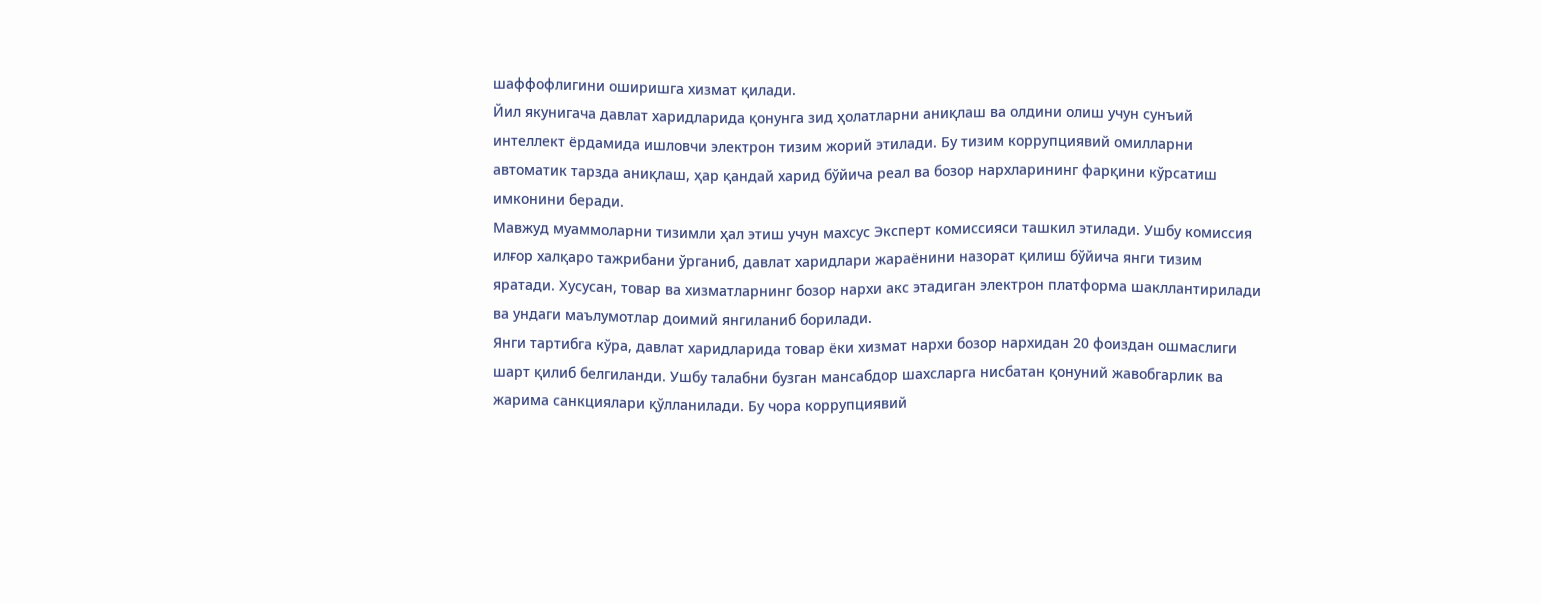шаффофлигини оширишга хизмат қилади.
Йил якунигача давлат харидларида қонунга зид ҳолатларни аниқлаш ва олдини олиш учун сунъий интеллект ёрдамида ишловчи электрон тизим жорий этилади. Бу тизим коррупциявий омилларни автоматик тарзда аниқлаш, ҳар қандай харид бўйича реал ва бозор нархларининг фарқини кўрсатиш имконини беради.
Мавжуд муаммоларни тизимли ҳал этиш учун махсус Эксперт комиссияси ташкил этилади. Ушбу комиссия илғор халқаро тажрибани ўрганиб, давлат харидлари жараёнини назорат қилиш бўйича янги тизим яратади. Хусусан, товар ва хизматларнинг бозор нархи акс этадиган электрон платформа шакллантирилади ва ундаги маълумотлар доимий янгиланиб борилади.
Янги тартибга кўра, давлат харидларида товар ёки хизмат нархи бозор нархидан 20 фоиздан ошмаслиги шарт қилиб белгиланди. Ушбу талабни бузган мансабдор шахсларга нисбатан қонуний жавобгарлик ва жарима санкциялари қўлланилади. Бу чора коррупциявий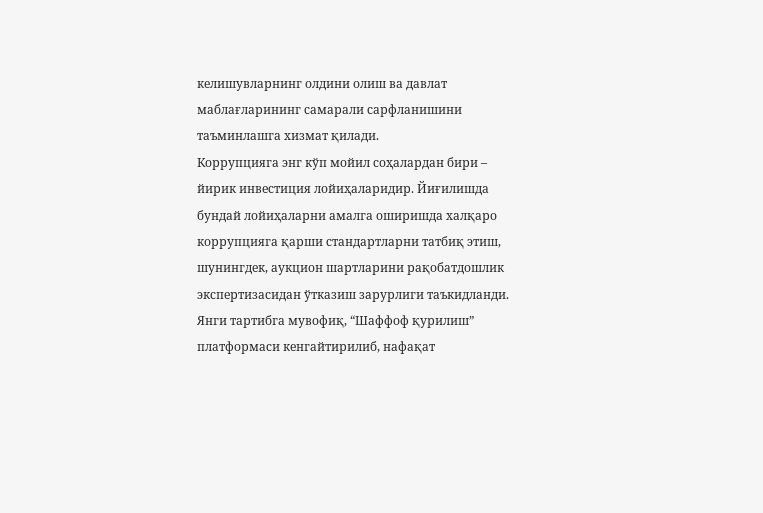келишувларнинг олдини олиш ва давлат маблағларининг самарали сарфланишини таъминлашга хизмат қилади.
Коррупцияга энг кўп мойил соҳалардан бири – йирик инвестиция лойиҳаларидир. Йиғилишда бундай лойиҳаларни амалга оширишда халқаро коррупцияга қарши стандартларни татбиқ этиш, шунингдек, аукцион шартларини рақобатдошлик экспертизасидан ўтказиш зарурлиги таъкидланди.
Янги тартибга мувофиқ, “Шаффоф қурилиш” платформаси кенгайтирилиб, нафақат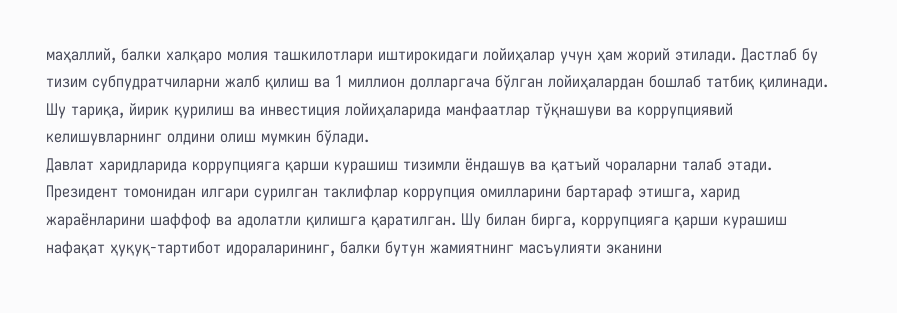маҳаллий, балки халқаро молия ташкилотлари иштирокидаги лойиҳалар учун ҳам жорий этилади. Дастлаб бу тизим субпудратчиларни жалб қилиш ва 1 миллион долларгача бўлган лойиҳалардан бошлаб татбиқ қилинади. Шу тариқа, йирик қурилиш ва инвестиция лойиҳаларида манфаатлар тўқнашуви ва коррупциявий келишувларнинг олдини олиш мумкин бўлади.
Давлат харидларида коррупцияга қарши курашиш тизимли ёндашув ва қатъий чораларни талаб этади. Президент томонидан илгари сурилган таклифлар коррупция омилларини бартараф этишга, харид жараёнларини шаффоф ва адолатли қилишга қаратилган. Шу билан бирга, коррупцияга қарши курашиш нафақат ҳуқуқ-тартибот идораларининг, балки бутун жамиятнинг масъулияти эканини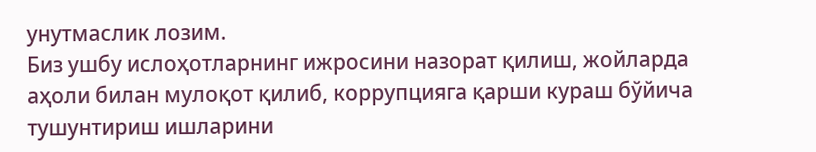унутмаслик лозим.
Биз ушбу ислоҳотларнинг ижросини назорат қилиш, жойларда аҳоли билан мулоқот қилиб, коррупцияга қарши кураш бўйича тушунтириш ишларини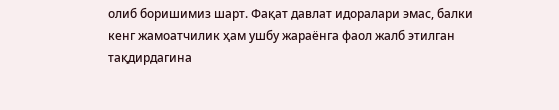олиб боришимиз шарт. Фақат давлат идоралари эмас, балки кенг жамоатчилик ҳам ушбу жараёнга фаол жалб этилган тақдирдагина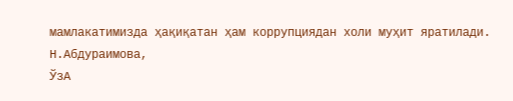мамлакатимизда ҳақиқатан ҳам коррупциядан холи муҳит яратилади.
Н.Абдураимова,
ЎзА